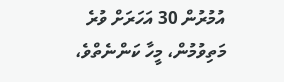އުމުރުން 30 އަހަރަށް ވުރެ މަތިވުމުން، މީހާ ކަންނެތްވެ،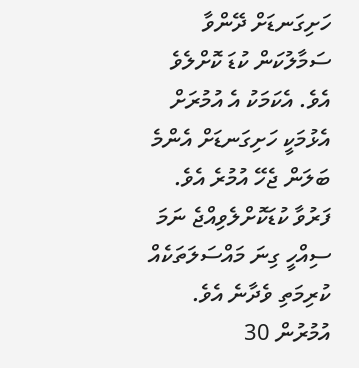ހަށިގަނޑަށް ދޭންވާ ސަމާލުކަން ކުޑަ ކޮށްލެވެ އެވެ. އެކަމަކު އެ އުމުރަށް އެޅުމަކީ ހަށިގަނޑަށް އެންމެ ބަލަން ޖެހޭ އުމުރެ އެވެ. ފަރުވާ ކުޑަކޮށްލެވިއްޖެ ނަމަ ސިއްހީ ގިނަ މައްސަލަތަކެއް ކުރިމަތި ވެދާނެ އެވެ.
އުމުރުން 30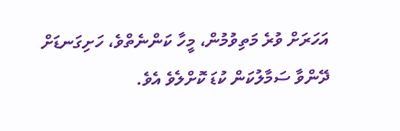އަހަރަށް ވުރެ މަތިވުމުން، މީހާ ކަންނެތްވެ، ހަށިގަނޑަށް ދޭންވާ ސަމާލުކަން ކުޑަ ކޮށްލެވެ އެވެ.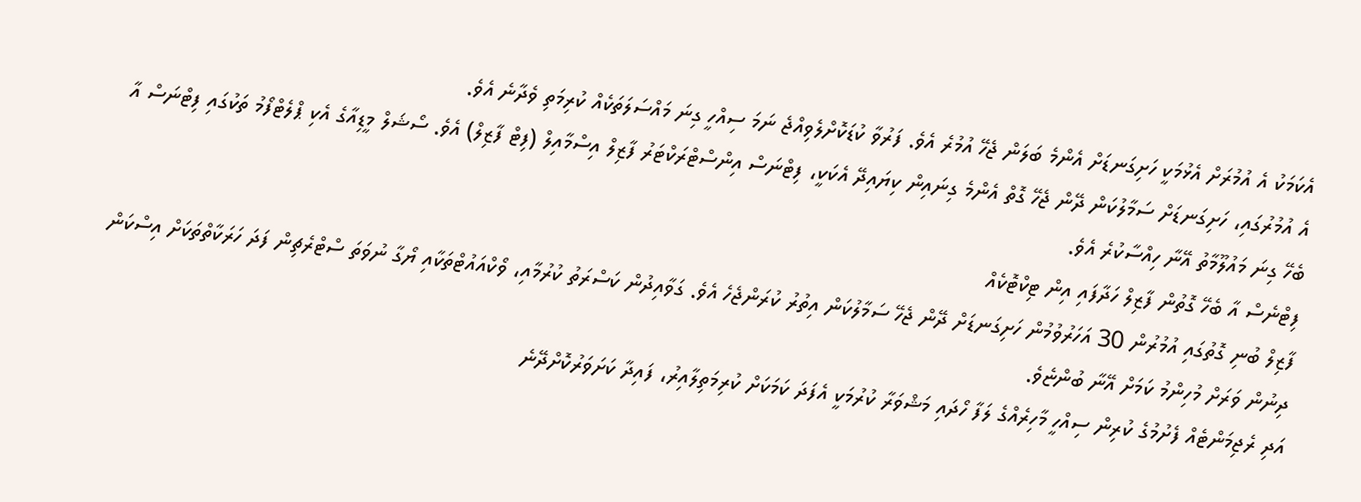އެކަމަކު އެ އުމުރަށް އެޅުމަކީ ހަށިގަނޑަށް އެންމެ ބަލަން ޖެހޭ އުމުރެ އެވެ. ފަރުވާ ކުޑަކޮށްލެވިއްޖެ ނަމަ ސިއްހީ ގިނަ މައްސަލަތަކެއް ކުރިމަތި ވެދާނެ އެވެ.
އެ އުމުރުގައި، ހަށިގަނޑަށް ސަމާލުކަން ދޭން ޖެހޭ ގޮތް އެންމެ ގިނައިން ކިޔައިދޭ އެކަކީ، ފިޓްނަސް އިންސްޓްރަކްޓަރު ފާޒިލް އިސްމާއިލް (ފިޓް ފާޒިލް) އެވެ. ސޯޝަލް މީޑިއާގެ އެކި ޕްލެޓްފޯމު ތަކުގައި ފިޓްނަސް އާ ބެހޭ ގިނަ މައުލޫމާތު އޭނާ ހިއްސާކުރެ އެވެ.
ފިޓްނެސް އާ ބެހޭ ގޮތުން ފާޒިލް ހަދާފައި އިން ޓިކްޓޮކެއް
ފާޒިލް ބުނި ގޮތުގައި އުމުރުން 30 އަހަރުވުމުން ހަށިގަނޑަށް ދޭން ޖެހޭ ސަމާލުކަން އިތުރު ކުރަންޖެހެ އެވެ. ގަވާއިދުން ކަސްރަތު ކުރުމާއި، ވޯކްއައުޓްތަކާއި ޔޯގާ ނުވަތަ ސްޓްރެޗިން ފަދަ ހަރަކާތްތަކަށް އިސްކަން ދިނުން ވަރަށް މުހިންމު ކަމަށް އޭނާ ބުންޏެވެ.
އަދި ރެޖިމަންޓެއް ފެށުމުގެ ކުރިން ސިއްހީ މާހިރެއްގެ ލަފާ ހޯދައި މަޝްވަރާ ކުރުމަކީ އެފަދަ ކަމަކަށް ކުރިމަތިލާއިރު، ފައިދާ ކަށަވަރުކޮށްދޭނެ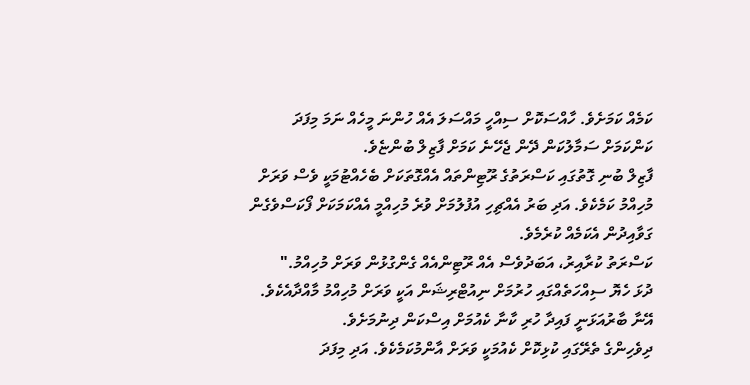ކަމެއް ކަމަށެވެ. ހާއްސަކޮށް ސިއްހީ މައްސަލަ އެއް ހުންނަ މީހެއް ނަމަ މިފަދަ ކަންކަމަށް ސަމާލުކަން ދޭން ޖެހޭނެ ކަމަށް ފާޒިލް ބުންޏެވެ.
ފާޒިލް ބުނި ގޮތުގައި ކަސްރަތުގެ ރޫޓިންތައް އެއްގޮތަކަށް ބެހެއްޓުމަކީ ވެސް ވަރަށް މުހިއްމު ކަމެކެވެ. އަދި ބަރު އެއްޗިހި އުފުލުމަށް ވުރެ މުހިއްމީ އެއްކަމަކަށް ފޯކަސްވެގެން ގަވާއިދުން އެކަމެއް ކުރެމެވެ.
ކަސްރަތު ކުރާއިރު، އަބަދުވެސް އެއް ރޫޓިންއެއް ގެންގުޅުން ވަރަށް މުހިއްމު."
ދުޅަ ހެޔޮ ސިއްހަތެއްގައި ހުރުމަށް ނިއުޓްރިޝަން އަކީ ވަރަށް މުހިއްމު މާއްދާއެކެވެ. އޭނާ ބާރުއަޅަނީ ފައިދާ ހުރި ކާނާ ކެއުމަށް އިސްކަން ދިނުމަށެވެ.
ދިވެހިންގެ ތެރޭގައި ކުޅިކޮށް ކެއުމަކީ ވަރަށް އާންމުކަމެކެވެ. އަދި މިފަދަ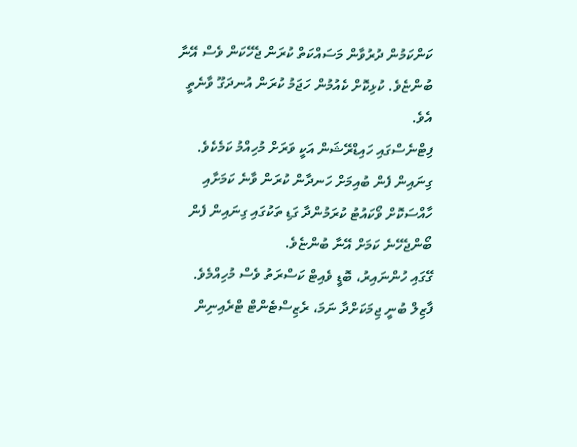ކަންކަމުން ދުރުވާން މަސައްކަތް ކުރަން ޖެހޭކަން ވެސް އޭނާ ބުންޏެވެ. ކުޅިކޮށް ކެއުމުން ހަޖަމު ކުރަން އުނދަގޫ ވާނެތީ އެވެ.
ފިޓްނެސްގައި ހައިޑްރޭޝަން އަކީ ވަރަށް މުހިއްމު ކަމެކެވެ. ގިނައިން ފެން ބުއިމަށް ހަނދާން ކުރަން ވާނެ ކަމަށާއި ހާއްސަކޮށް ވޯކައުޓު ކުރަމުންދާ ގަޑި ތަކުގައި ގިނައިން ފެން ބޯންޖެހޭނެ ކަމަށް އޭނާ ބުންޏެވެ.
ގޭގައި ހުންނައިރު، ބޮޑީ ވެއިޓް ކަސްރަތު ވެސް މުހިއްމެވެ.
ފާޒިލް ބުނީ ޖިމަކަށްދާ ނަމަ، ރެޒިސްޓެންޓް ޓްރެއިނިން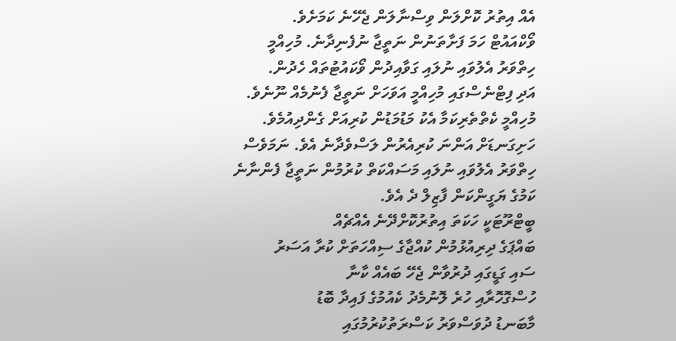އެއް އިތުރު ކޮށްލަން ވިސްނާލަން ޖެހޭނެ ކަމަށެވެ.
ވޯކްއައުޓް ހަމަ ފަށާތަނުން ނަތީޖާ ނުފެނިދާނެ. މުހިއްމީ ހިތްވަރު އެލުވައި ނުލައި ގަވާއިދުން ވޯކައުޓުތައް ހެދުން.
އަދި ފިޓްނެސްގައި މުހިއްމީ އަވަހަށް ނަތީޖާ ފެނުމެއް ނޫނެވެ. މުހިއްމީ ކެތްތެރިކަމާ އެކު މަޑުމަޑުން ކުރިއަށް ގެންދިއުމެވެ. ހަށިގަނޑަށް އަންނަ ކުރިއެރުން ލަސްވެދާނެ އެވެ. ނަމަވެސް ހިތްވަރު އެލުވައި ނުލައި މަސައްކަތް ކުރުމުން ނަތީޖާ ފެންނާނެ ކަމުގެ ޔަގީންކަން ފާޒިލް ދެ އެވެ.
ބީޓްރޫޓަކީ ހަކަތަ އިތުރުކޮށްދޭނެ އެއްޗެއް
ބައްޕަގެ ދިރިއުޅުމުން ކުއްޖާގެ ސިއްހަތަށް ކުރާ އަސަރު
ސައި ގަޑީގައި ދުރުވާން ޖެހޭ ބައެއް ކާނާ
ހުސްގޮހޮރާއި ހުރެ ލޮނުމެދު ކެއުމުގެ ފައިދާ ބޮޑު
މާބަނޑު ދުވަސްވަރު ކަސްރަތުކުރުމުގައި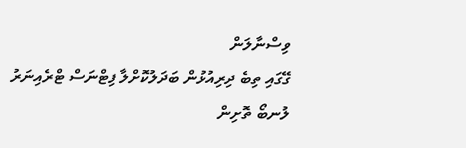ވިސްނާލަން
ގޭގައި ތިބެ ދިރިއުޅުން ބަދަލުކޮށްލާ ފިޓްނަސް ޓްރެއިނަރު
ލުނބޯ ތޮށިން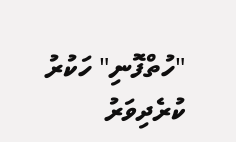"ހުތްފޮނި" ހަކުރު
ކުރެދިވަރު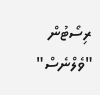ރިސޯޓުން "ވެލްނެސް"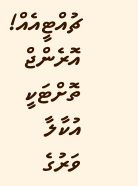ޗުއްޓީއެއް!
އޮރެންޖް ތޮށްޓަކީ އުކާލާ ވަރުގެ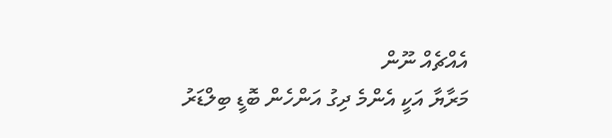އެއްޗެއް ނޫން
މަރާޔާ އަކީ އެންމެ ދިގު އަންހެން ބޮޑީ ބިލްޑަރު